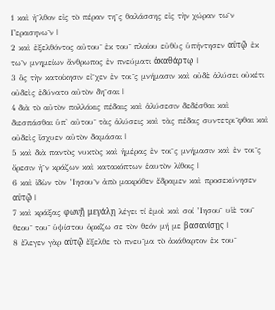1 καὶ ἠ̃λθον εἰς τò πέραν τη̃ς θαλάσσης εἰς τὴν χώραν τω̃ν Γερασηνω̃ν |
2 καὶ ἐξελθόντος αὐτου̃ ἐκ του̃ πλοίου εὐθὺς ὑπήντησεν αὐτω̨̃ ἐκ τω̃ν μνημείων ἄνθρωπος ἐν πνεύματι ἀκαθάρτω̨ |
3 ὃς τὴν κατοίκησιν εἰ̃χεν ἐν τοι̃ς μνήμασιν καὶ οὐδὲ ἁλύσει οὐκέτι οὐδεὶς ἐδύνατο αὐτòν δη̃σαι |
4 διὰ τò αὐτòν πολλάκις πέδαις καὶ ἁλύσεσιν δεδέσθαι καὶ διεσπάσθαι ὑπ' αὐτου̃ τὰς ἁλύσεις καὶ τὰς πέδας συντετρι̃φθαι καὶ οὐδεὶς ἴσχυεν αὐτòν δαμάσαι |
5 καὶ διὰ παντòς νυκτòς καὶ ἡμέρας ἐν τοι̃ς μνήμασιν καὶ ἐν τοι̃ς ὄρεσιν ἠ̃ν κράζων καὶ κατακόπτων ἑαυτòν λίθοις |
6 καὶ ἰδὼν τòν ’Ιησου̃ν ἀπò μακρόθεν ἔδραμεν καὶ προσεκύνησεν αὐτω̨̃ |
7 καὶ κράξας φωνη̨̃ μεγάλη̨ λέγει τί ἐμοὶ καὶ σοί ’Ιησου̃ υἱὲ του̃ θεου̃ του̃ ὑψίστου ὁρκίζω σε τòν θεόν μή με βασανίση̨ς |
8 ἔλεγεν γὰρ αὐτω̨̃ ἔξελθε τò πνευ̃μα τò ἀκάθαρτον ἐκ του̃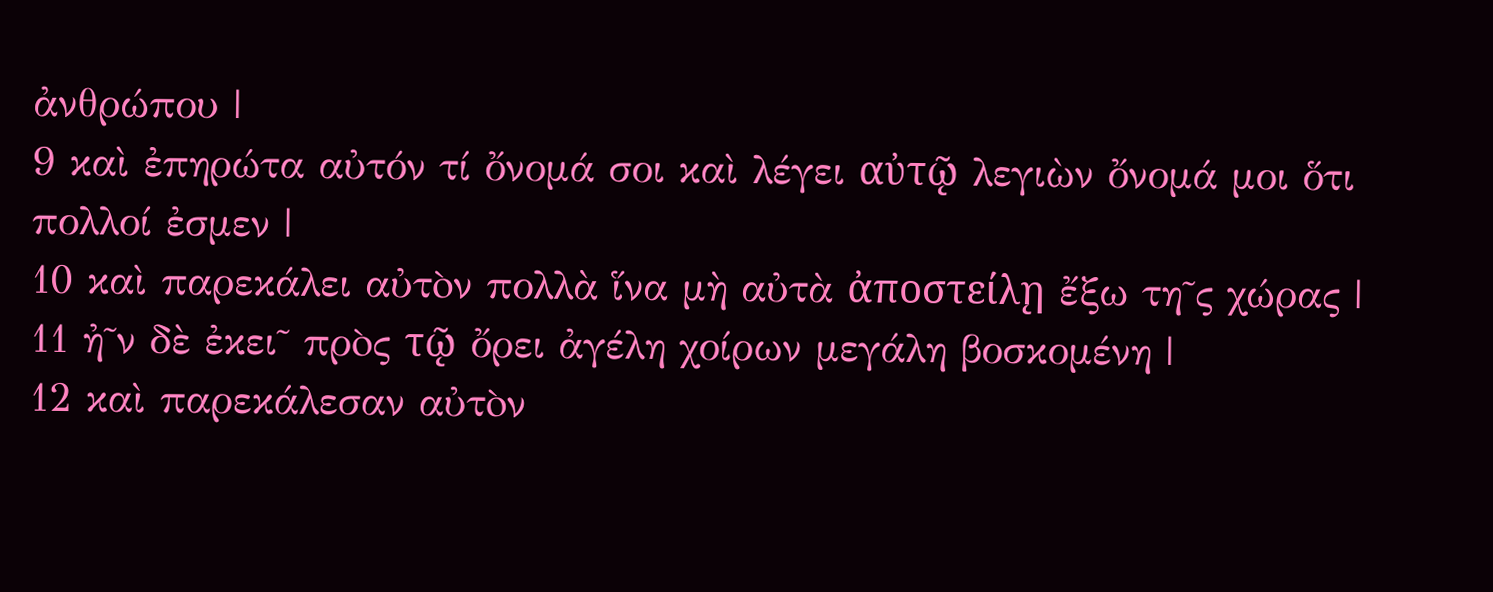ἀνθρώπου |
9 καὶ ἐπηρώτα αὐτόν τί ὄνομά σοι καὶ λέγει αὐτω̨̃ λεγιὼν ὄνομά μοι ὅτι πολλοί ἐσμεν |
10 καὶ παρεκάλει αὐτòν πολλὰ ἵνα μὴ αὐτὰ ἀποστείλη̨ ἔξω τη̃ς χώρας |
11 ἠ̃ν δὲ ἐκει̃ πρòς τω̨̃ ὄρει ἀγέλη χοίρων μεγάλη βοσκομένη |
12 καὶ παρεκάλεσαν αὐτòν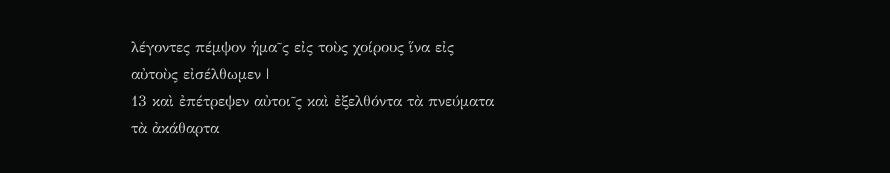λέγοντες πέμψον ἡμα̃ς εἰς τοὺς χοίρους ἵνα εἰς αὐτοὺς εἰσέλθωμεν |
13 καὶ ἐπέτρεψεν αὐτοι̃ς καὶ ἐξελθόντα τὰ πνεύματα τὰ ἀκάθαρτα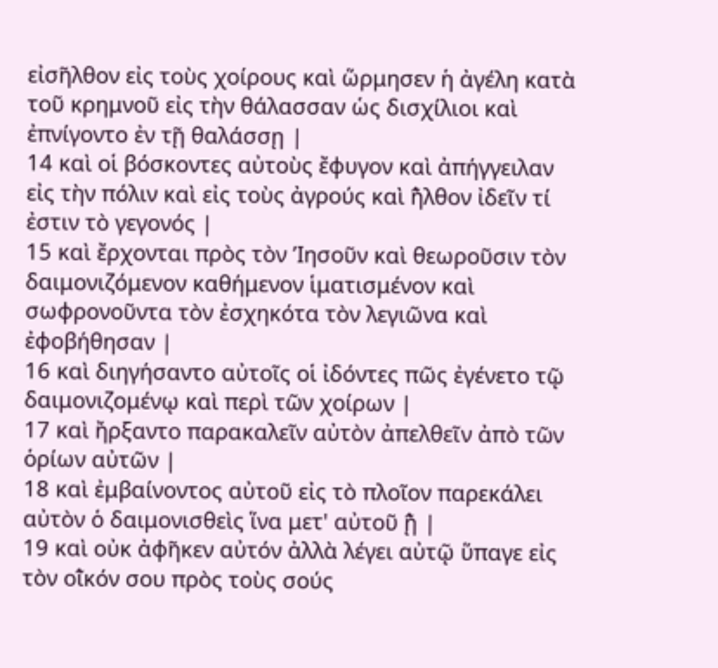εἰση̃λθον εἰς τοὺς χοίρους καὶ ὥρμησεν ἡ ἀγέλη κατὰ του̃ κρημνου̃ εἰς τὴν θάλασσαν ὡς δισχίλιοι καὶ ἐπνίγοντο ἐν τη̨̃ θαλάσση̨ |
14 καὶ οἱ βόσκοντες αὐτοὺς ἔφυγον καὶ ἀπήγγειλαν εἰς τὴν πόλιν καὶ εἰς τοὺς ἀγρούς καὶ ἠ̃λθον ἰδει̃ν τί ἐστιν τò γεγονός |
15 καὶ ἔρχονται πρòς τòν ’Ιησου̃ν καὶ θεωρου̃σιν τòν δαιμονιζόμενον καθήμενον ἱματισμένον καὶ σωφρονου̃ντα τòν ἐσχηκότα τòν λεγιω̃να καὶ ἐφοβήθησαν |
16 καὶ διηγήσαντο αὐτοι̃ς οἱ ἰδόντες πω̃ς ἐγένετο τω̨̃ δαιμονιζομένω̨ καὶ περὶ τω̃ν χοίρων |
17 καὶ ἤρξαντο παρακαλει̃ν αὐτòν ἀπελθει̃ν ἀπò τω̃ν ὁρίων αὐτω̃ν |
18 καὶ ἐμβαίνοντος αὐτου̃ εἰς τò πλοι̃ον παρεκάλει αὐτòν ὁ δαιμονισθεὶς ἵνα μετ' αὐτου̃ ἠ̨̃ |
19 καὶ οὐκ ἀφη̃κεν αὐτόν ἀλλὰ λέγει αὐτω̨̃ ὕπαγε εἰς τòν οἰ̃κόν σου πρòς τοὺς σούς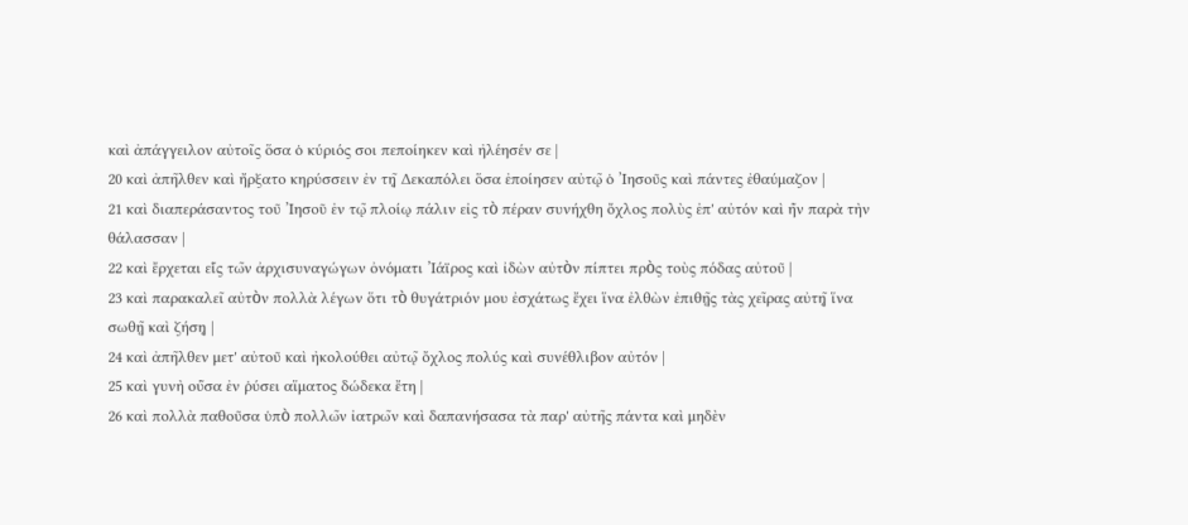καὶ ἀπάγγειλον αὐτοι̃ς ὅσα ὁ κύριός σοι πεποίηκεν καὶ ἠλέησέν σε |
20 καὶ ἀπη̃λθεν καὶ ἤρξατο κηρύσσειν ἐν τη̨̃ Δεκαπόλει ὅσα ἐποίησεν αὐτω̨̃ ὁ ’Ιησου̃ς καὶ πάντες ἐθαύμαζον |
21 καὶ διαπεράσαντος του̃ ’Ιησου̃ ἐν τω̨̃ πλοίω̨ πάλιν εἰς τò πέραν συνήχθη ὄχλος πολὺς ἐπ' αὐτόν καὶ ἠ̃ν παρὰ τὴν θάλασσαν |
22 καὶ ἔρχεται εἱ̃ς τω̃ν ἀρχισυναγώγων ὀνόματι ’Ιάϊρος καὶ ἰδὼν αὐτòν πίπτει πρòς τοὺς πόδας αὐτου̃ |
23 καὶ παρακαλει̃ αὐτòν πολλὰ λέγων ὅτι τò θυγάτριόν μου ἐσχάτως ἔχει ἵνα ἐλθὼν ἐπιθη̨̃ς τὰς χει̃ρας αὐτη̨̃ ἵνα σωθη̨̃ καὶ ζήση̨ |
24 καὶ ἀπη̃λθεν μετ' αὐτου̃ καὶ ἠκολούθει αὐτω̨̃ ὄχλος πολύς καὶ συνέθλιβον αὐτόν |
25 καὶ γυνὴ οὐ̃σα ἐν ῥύσει αἵματος δώδεκα ἔτη |
26 καὶ πολλὰ παθου̃σα ὑπò πολλω̃ν ἰατρω̃ν καὶ δαπανήσασα τὰ παρ' αὐτη̃ς πάντα καὶ μηδὲν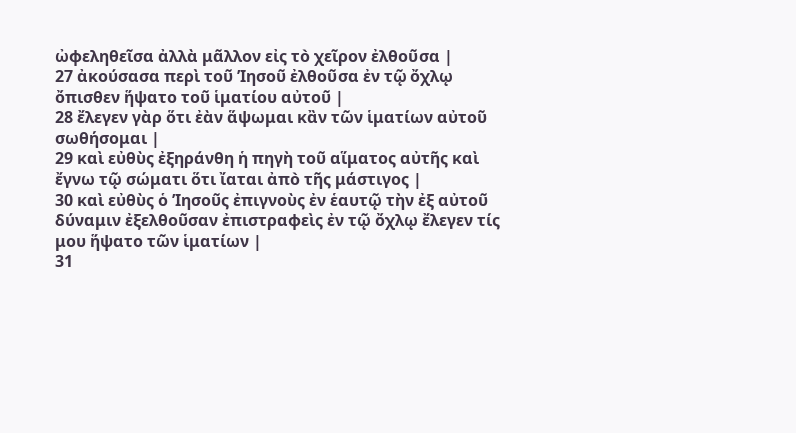ὠφεληθει̃σα ἀλλὰ μα̃λλον εἰς τò χει̃ρον ἐλθου̃σα |
27 ἀκούσασα περὶ του̃ ’Ιησου̃ ἐλθου̃σα ἐν τω̨̃ ὄχλω̨ ὄπισθεν ἥψατο του̃ ἱματίου αὐτου̃ |
28 ἔλεγεν γὰρ ὅτι ἐὰν ἅψωμαι κἂν τω̃ν ἱματίων αὐτου̃ σωθήσομαι |
29 καὶ εὐθὺς ἐξηράνθη ἡ πηγὴ του̃ αἵματος αὐτη̃ς καὶ ἔγνω τω̨̃ σώματι ὅτι ἴαται ἀπò τη̃ς μάστιγος |
30 καὶ εὐθὺς ὁ ’Ιησου̃ς ἐπιγνοὺς ἐν ἑαυτω̨̃ τὴν ἐξ αὐτου̃ δύναμιν ἐξελθου̃σαν ἐπιστραφεὶς ἐν τω̨̃ ὄχλω̨ ἔλεγεν τίς μου ἥψατο τω̃ν ἱματίων |
31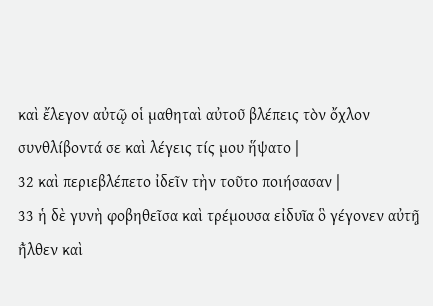καὶ ἔλεγον αὐτω̨̃ οἱ μαθηταὶ αὐτου̃ βλέπεις τòν ὄχλον συνθλίβοντά σε καὶ λέγεις τίς μου ἥψατο |
32 καὶ περιεβλέπετο ἰδει̃ν τὴν του̃το ποιήσασαν |
33 ἡ δὲ γυνὴ φοβηθει̃σα καὶ τρέμουσα εἰδυι̃α ὃ γέγονεν αὐτη̨̃ ἠ̃λθεν καὶ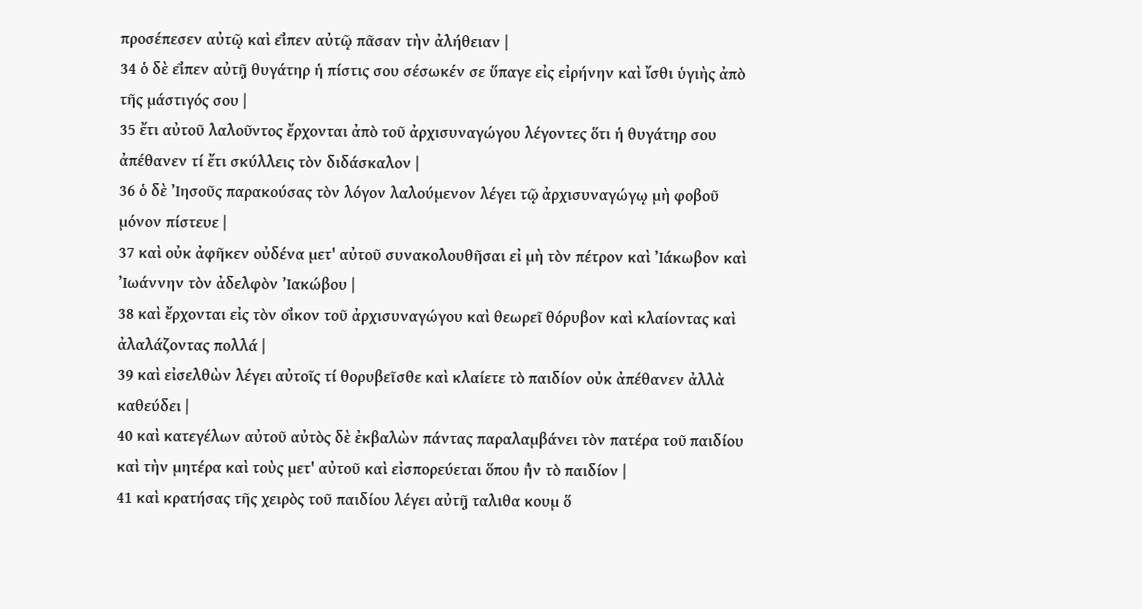προσέπεσεν αὐτω̨̃ καὶ εἰ̃πεν αὐτω̨̃ πα̃σαν τὴν ἀλήθειαν |
34 ὁ δὲ εἰ̃πεν αὐτη̨̃ θυγάτηρ ἡ πίστις σου σέσωκέν σε ὕπαγε εἰς εἰρήνην καὶ ἴσθι ὑγιὴς ἀπò τη̃ς μάστιγός σου |
35 ἔτι αὐτου̃ λαλου̃ντος ἔρχονται ἀπò του̃ ἀρχισυναγώγου λέγοντες ὅτι ἡ θυγάτηρ σου ἀπέθανεν τί ἔτι σκύλλεις τòν διδάσκαλον |
36 ὁ δὲ ’Ιησου̃ς παρακούσας τòν λόγον λαλούμενον λέγει τω̨̃ ἀρχισυναγώγω̨ μὴ φοβου̃ μόνον πίστευε |
37 καὶ οὐκ ἀφη̃κεν οὐδένα μετ' αὐτου̃ συνακολουθη̃σαι εἰ μὴ τòν πέτρον καὶ ’Ιάκωβον καὶ ’Ιωάννην τòν ἀδελφòν ’Ιακώβου |
38 καὶ ἔρχονται εἰς τòν οἰ̃κον του̃ ἀρχισυναγώγου καὶ θεωρει̃ θόρυβον καὶ κλαίοντας καὶ ἀλαλάζοντας πολλά |
39 καὶ εἰσελθὼν λέγει αὐτοι̃ς τί θορυβει̃σθε καὶ κλαίετε τò παιδίον οὐκ ἀπέθανεν ἀλλὰ καθεύδει |
40 καὶ κατεγέλων αὐτου̃ αὐτòς δὲ ἐκβαλὼν πάντας παραλαμβάνει τòν πατέρα του̃ παιδίου καὶ τὴν μητέρα καὶ τοὺς μετ' αὐτου̃ καὶ εἰσπορεύεται ὅπου ἠ̃ν τò παιδίον |
41 καὶ κρατήσας τη̃ς χειρòς του̃ παιδίου λέγει αὐτη̨̃ ταλιθα κουμ ὅ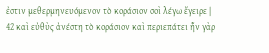ἐστιν μεθερμηνευόμενον τò κοράσιον σοὶ λέγω ἔγειρε |
42 καὶ εὐθὺς ἀνέστη τò κοράσιον καὶ περιεπάτει ἠ̃ν γὰρ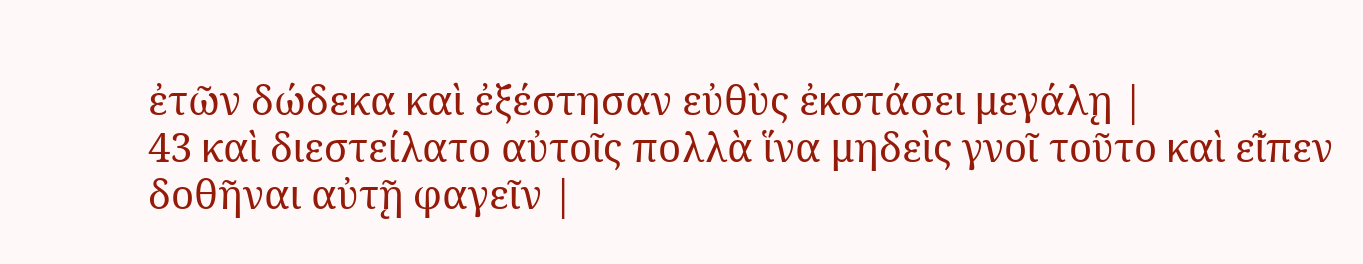ἐτω̃ν δώδεκα καὶ ἐξέστησαν εὐθὺς ἐκστάσει μεγάλη̨ |
43 καὶ διεστείλατο αὐτοι̃ς πολλὰ ἵνα μηδεὶς γνοι̃ του̃το καὶ εἰ̃πεν δοθη̃ναι αὐτη̨̃ φαγει̃ν |